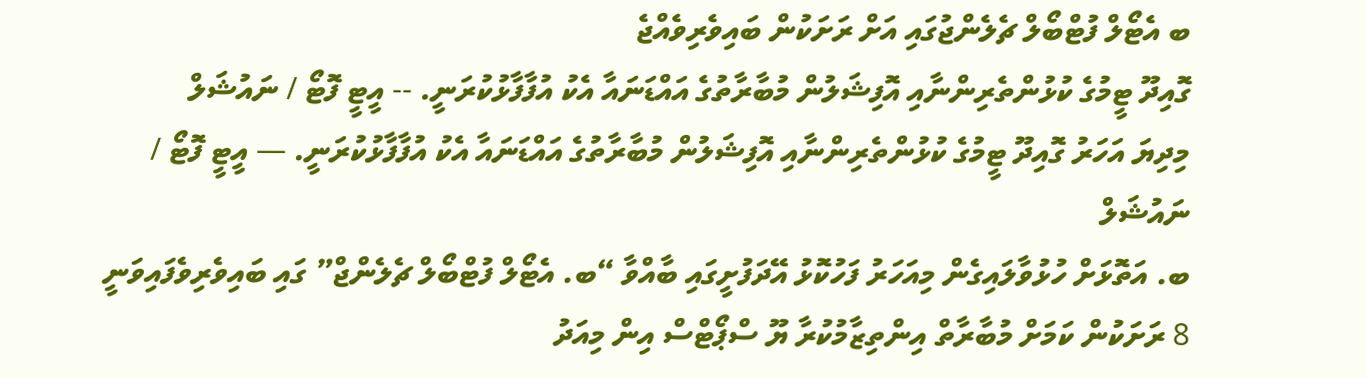ބ އެޓޯލް ފުޓްބޯލް ޗެލެންޖުގައި އަށް ރަށަކުން ބައިވެރިވެއްޖެ
ގޮއިދޫ ޓީމުގެ ކުޅުންތެރިންނާއި އޮފިޝަލުން މުބާރާތުގެ އައްޑަނައާ އެކު އުފާފާޅުކުރަނީ. -- އީޓީ ފޮޓޯ / ނައުޝަލް
މިދިޔަ އަހަރު ގޮއިދޫ ޓީމުގެ ކުޅުންތެރިންނާއި އޮފިޝަލުން މުބާރާތުގެ އައްޑަނައާ އެކު އުފާފާޅުކުރަނީ. — އީޓީ ފޮޓޯ / ނައުޝަލް
ބ. އަތޮޅަށް ހުޅުވާލައިގެން މިއަހަރު ފަހުކޮޅު އޭދަފުށީގައި ބާއްވާ “ބ. އެޓޯލް ފުޓްބޯލް ޗެލެންޖް” ގައި ބައިވެރިވެފައިވަނީ 8 ރަށަކުން ކަމަށް މުބާރާތް އިންތިޒާމުކުރާ ޔޫ ސްޕޯޓްސް އިން މިއަދު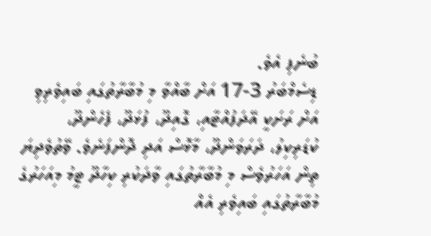ބުނެފި އެވެ.
ޑިސެމްބަރު 3-17 އަށް ބާއްވާ މި މުބާރާތުގައި ބައިވެރިވި އަށް ރަށަކީ އޭދަފުއްޓާއި، ގޮއިދޫ، ފުޅަދޫ، ފެހެންދޫ، ކުޑަރިކިލު، ދަރަވަންދޫ، މާޅޮސް އަދި ދޮންފަނެވެ. ވޭތުވެދިޔަ ތިން އަހަރުވެސް މި މުބާރާތުގައި ވާދަކުރި ކިހާދޫ ޓީމު މިއަހަރުގެ މުބާރާތުގައި ބައިވެރި އެއް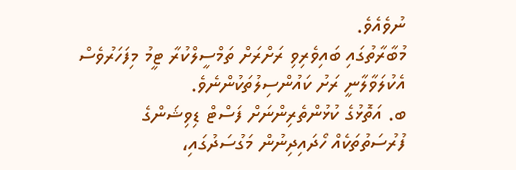ނުވެއެވެ.
މުބާރާތުގައި ބައިވެރިވި ރަށްރަށް ތަމްސީލްކުރާ ޓީމު މިފަހަރުވެސް އެކުލަވާލާނީ ރަށު ކައުންސިލުތަކުންނެވެ.
ބ. އަތޮޅުގެ ކުޅުންތެރިންނަށް ފަސްޓް ޑިވިޝަންގެ ފުރުސަތުތަކެއް ހޯދައިދިނުން މަގުސަދުގައި،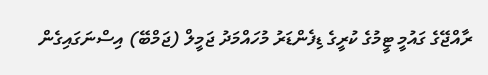ރާއްޖޭގެ ގައުމީ ޓީމުގެ ކުރީގެ ޑިފެންޑަރު މުހައްމަދު ޖަމީލް (ޖަމްބޭ) އިސްނަގައިގެން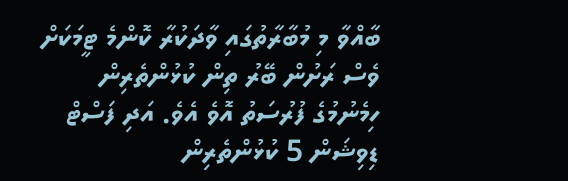ބާއްވާ މި މުބާރާތުގައި ވާދަކުރާ ކޮންމެ ޓީމަކަށް ވެސް ރަށުން ބޭރު ތިން ކުޅުންތެރިން ހިމެނުމުގެ ފުރުސަތު އޮވެ އެވެ. އަދި ފަސްޓް ޑިވިޝަން 5 ކުޅުންތެރިން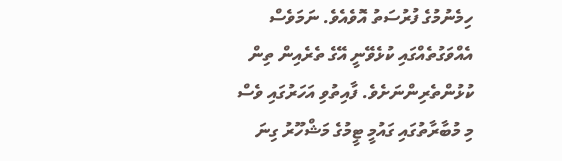ހިމެނުމުގެ ފުރުސަތު އޮވެއެވެ. ނަމަވެސް އެއްވަގުތެއްގައި ކުޅެވޭނީ އޭގެ ތެރެއިން ތިން ކުޅުންތެރިންނަށެވެ. ފާއިތުވި އަހަރުގައި ވެސް މި މުބާރާތުގައި ގައުމީ ޓީމުގެ މަޝްހޫރު ގިނަ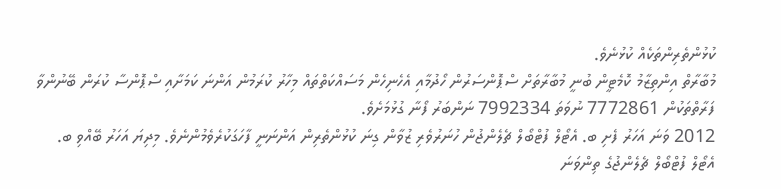ކުޅުންތެރިންތަކެއް ކުޅުނެވެ.
މުބާރާތް އިންތިޒާމު ކޮމެޓީން ބުނީ މުބާރާތަށް ސްޕޮންސަރުން ހޯދުމާއި އެހެނިހެން މަސައްކަތްތައް މިހާރު ކުރަމުން އަންނަ ކަމަށާއި ސްޕޮންސާ ކުރަން ބޭނުންވާ ފަރާތްތަކުން 7772861 ނުވަތަ 7992334 ނަންބަރު ފޯނާ ގުޅުމަށެވެ.
2012 ވަނަ އަހަރު ފެށި ބ. އެޓޯލް ފުޓްބޯލް ޗެލެންޖުން ހުނަރުވެރި ޒުވާން ގިނަ ކުޅުންތެރިން އަންނަނީ ފާހަގަކުރެވެމުންނެވެ. މިދިޔަ އަހަރު ބޭއްވި ބ. އެޓޯލް ފުޓްބޯލް ޗެލެންޖުގެ ތިންވަނަ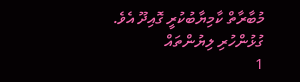މުބާރާތް ކާމިޔާބުކުރީ ގޮއިދޫ އެވެ.
ގުޅުންހުރި ލިޔުންތައް
1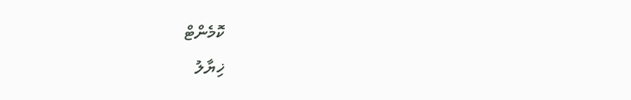ކޮމެންޓް
ޚިޔާލު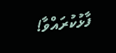ފާޅުކުރައްވާ!